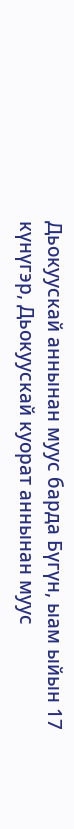Дьокуускай аннынан муус барда Бүгүн, ыам ыйын 17 күнүгэр, Дьокуускай куорат аннынан муус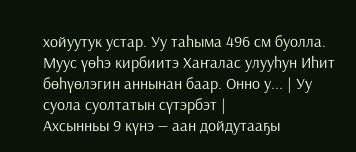хойуутук устар. Уу таһыма 496 см буолла. Муус үөһэ кирбиитэ Хаҥалас улууһун Иһит бөһүөлэгин аннынан баар. Онно у... | Уу суола суолтатын сүтэрбэт |
Ахсынньы 9 күнэ — аан дойдутааҕы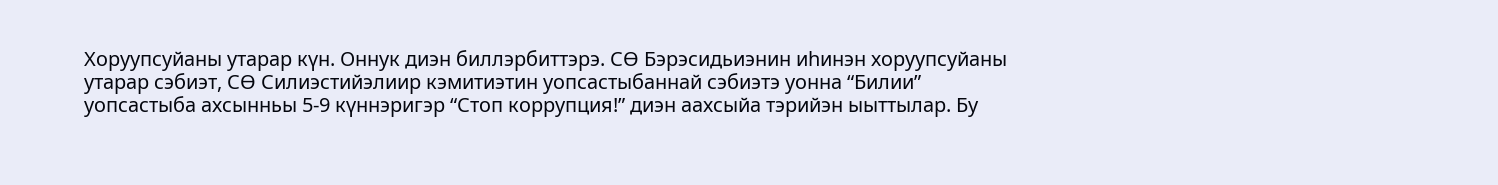Хоруупсуйаны утарар күн. Оннук диэн биллэрбиттэрэ. СӨ Бэрэсидьиэнин иһинэн хоруупсуйаны утарар сэбиэт, СӨ Силиэстийэлиир кэмитиэтин уопсастыбаннай сэбиэтэ уонна “Билии” уопсастыба ахсынньы 5-9 күннэригэр “Стоп коррупция!” диэн аахсыйа тэрийэн ыыттылар. Бу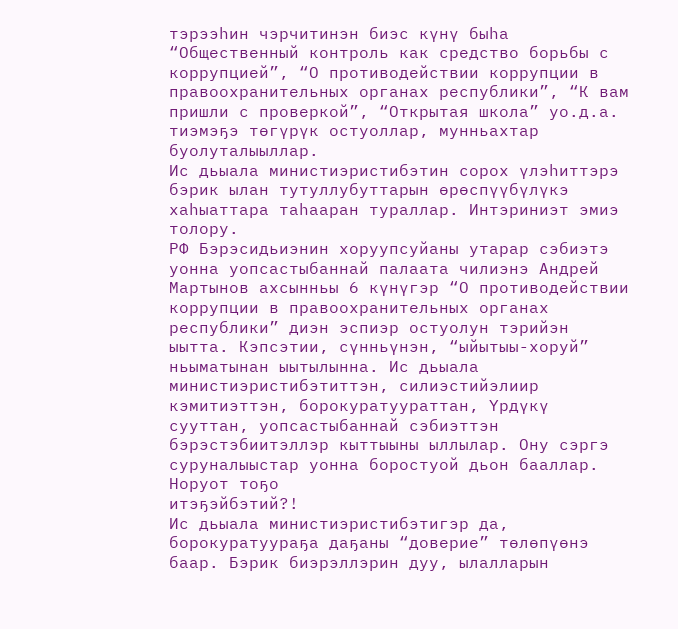тэрээһин чэрчитинэн биэс күнү быһа “Общественный контроль как средство борьбы с коррупцией”, “О противодействии коррупции в правоохранительных органах республики”, “К вам пришли с проверкой”, “Открытая школа” уо.д.а. тиэмэҕэ төгүрүк остуоллар, мунньахтар буолуталыыллар.
Ис дьыала министиэристибэтин сорох үлэһиттэрэ бэрик ылан тутуллубуттарын өрөспүүбүлүкэ хаһыаттара таһааран тураллар. Интэриниэт эмиэ толору.
РФ Бэрэсидьиэнин хоруупсуйаны утарар сэбиэтэ уонна уопсастыбаннай палаата чилиэнэ Андрей Мартынов ахсынньы 6 күнүгэр “О противодействии коррупции в правоохранительных органах республики” диэн эспиэр остуолун тэрийэн ыытта. Кэпсэтии, сүнньүнэн, “ыйытыы-хоруй” ньыматынан ыытылынна. Ис дьыала министиэристибэтиттэн, силиэстийэлиир кэмитиэттэн, борокуратуураттан, Үрдүкү сууттан, уопсастыбаннай сэбиэттэн бэрэстэбиитэллэр кыттыыны ыллылар. Ону сэргэ суруналыыстар уонна боростуой дьон бааллар.
Норуот тоҕо
итэҕэйбэтий?!
Ис дьыала министиэристибэтигэр да, борокуратуураҕа даҕаны “доверие” төлөпүөнэ баар. Бэрик биэрэллэрин дуу, ылалларын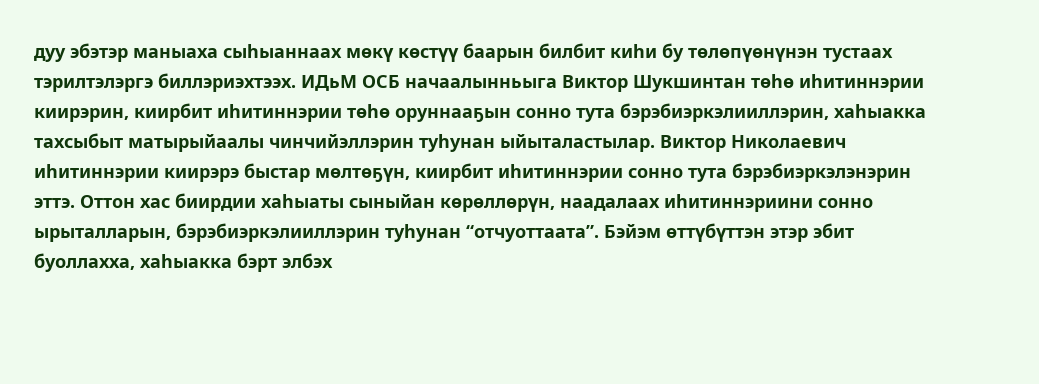дуу эбэтэр маныаха сыһыаннаах мөкү көстүү баарын билбит киһи бу төлөпүөнүнэн тустаах тэрилтэлэргэ биллэриэхтээх. ИДьМ ОСБ начаалынньыга Виктор Шукшинтан төһө иһитиннэрии киирэрин, киирбит иһитиннэрии төһө оруннааҕын сонно тута бэрэбиэркэлииллэрин, хаһыакка тахсыбыт матырыйаалы чинчийэллэрин туһунан ыйыталастылар. Виктор Николаевич иһитиннэрии киирэрэ быстар мөлтөҕүн, киирбит иһитиннэрии сонно тута бэрэбиэркэлэнэрин эттэ. Оттон хас биирдии хаһыаты сыныйан көрөллөрүн, наадалаах иһитиннэриини сонно ырыталларын, бэрэбиэркэлииллэрин туһунан “отчуоттаата”. Бэйэм өттүбүттэн этэр эбит буоллахха, хаһыакка бэрт элбэх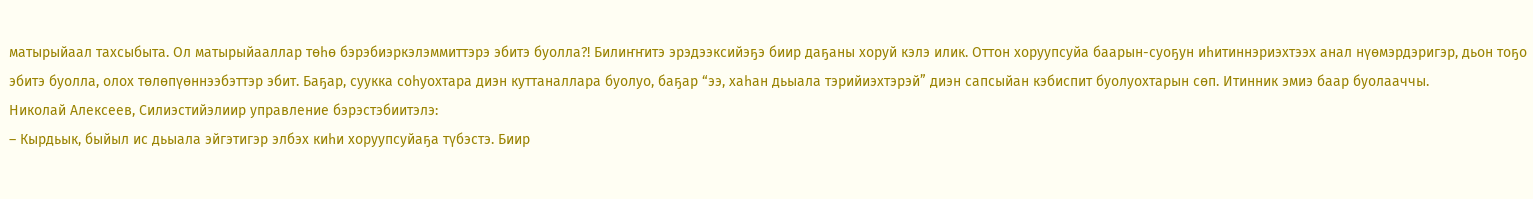матырыйаал тахсыбыта. Ол матырыйааллар төһө бэрэбиэркэлэммиттэрэ эбитэ буолла?! Билиҥҥитэ эрэдээксийэҕэ биир даҕаны хоруй кэлэ илик. Оттон хоруупсуйа баарын-суоҕун иһитиннэриэхтээх анал нүөмэрдэригэр, дьон тоҕо эбитэ буолла, олох төлөпүөннээбэттэр эбит. Баҕар, суукка соһуохтара диэн куттаналлара буолуо, баҕар “ээ, хаһан дьыала тэрийиэхтэрэй” диэн сапсыйан кэбиспит буолуохтарын сөп. Итинник эмиэ баар буолааччы.
Николай Алексеев, Силиэстийэлиир управление бэрэстэбиитэлэ:
– Кырдьык, быйыл ис дьыала эйгэтигэр элбэх киһи хоруупсуйаҕа түбэстэ. Биир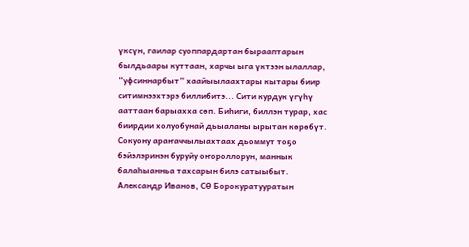үксүн, гаилар суоппардартан бырааптарын былдьаары куттаан, харчы ыга үктээн ылаллар, “уфсиннарбыт” хаайыылаахтары кытары биир ситимнээхтэрэ биллибитэ... Сити курдук үгүһү ааттаан барыахха сөп. Биһиги, биллэн турар, хас биирдии холуобунай дьыаланы ырытан көрөбүт. Сокуону араҥаччылыахтаах дьоммут тоҕо бэйэлэринэн буруйу оҥороллорун, маннык балаһыанньа тахсарын билэ сатыыбыт.
Александр Иванов, СӨ Борокуратууратын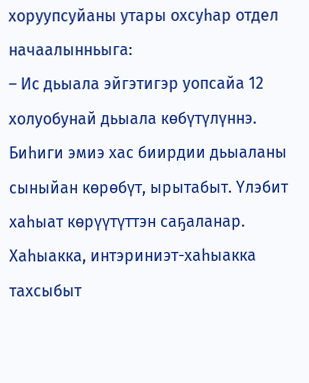хоруупсуйаны утары охсуһар отдел начаалынньыга:
– Ис дьыала эйгэтигэр уопсайа 12 холуобунай дьыала көбүтүлүннэ. Биһиги эмиэ хас биирдии дьыаланы сыныйан көрөбүт, ырытабыт. Үлэбит хаһыат көрүүтүттэн саҕаланар. Хаһыакка, интэриниэт-хаһыакка тахсыбыт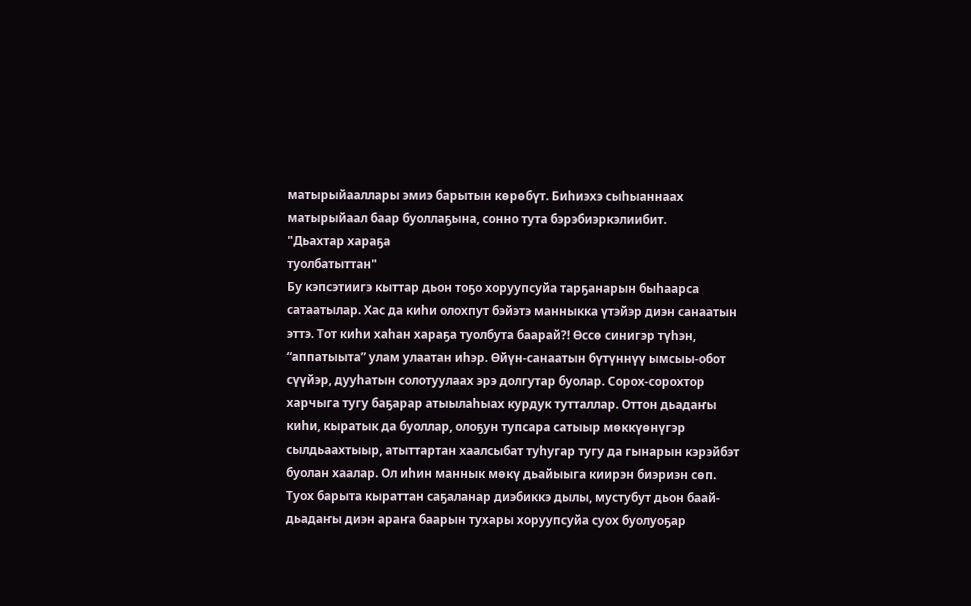матырыйааллары эмиэ барытын көрөбүт. Биһиэхэ сыһыаннаах матырыйаал баар буоллаҕына, сонно тута бэрэбиэркэлиибит.
"Дьахтар хараҕа
туолбатыттан"
Бу кэпсэтиигэ кыттар дьон тоҕо хоруупсуйа тарҕанарын быһаарса сатаатылар. Хас да киһи олохпут бэйэтэ манныкка үтэйэр диэн санаатын эттэ. Тот киһи хаһан хараҕа туолбута баарай?! Өссө синигэр түһэн, “аппатыыта” улам улаатан иһэр. Өйүн-санаатын бүтүннүү ымсыы-обот сүүйэр, дууһатын солотуулаах эрэ долгутар буолар. Сорох-сорохтор харчыга тугу баҕарар атыылаһыах курдук тутталлар. Оттон дьадаҥы киһи, кыратык да буоллар, олоҕун тупсара сатыыр мөккүөнүгэр сылдьаахтыыр, атыттартан хаалсыбат туһугар тугу да гынарын кэрэйбэт буолан хаалар. Ол иһин маннык мөкү дьайыыга киирэн биэриэн сөп. Туох барыта кыраттан саҕаланар диэбиккэ дылы, мустубут дьон баай-дьадаҥы диэн араҥа баарын тухары хоруупсуйа суох буолуоҕар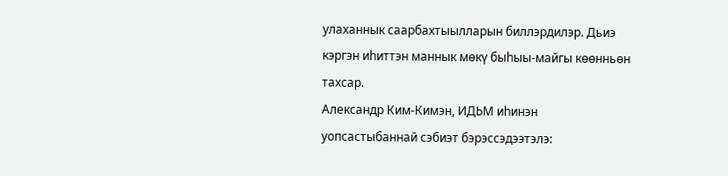улаханнык саарбахтыылларын биллэрдилэр. Дьиэ кэргэн иһиттэн маннык мөкү быһыы-майгы көөнньөн тахсар.
Александр Ким-Кимэн, ИДЬМ иһинэн уопсастыбаннай сэбиэт бэрэссэдээтэлэ: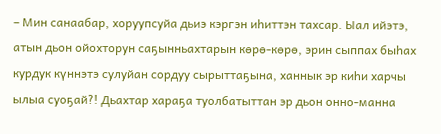– Мин санаабар, хоруупсуйа дьиэ кэргэн иһиттэн тахсар. Ыал ийэтэ, атын дьон ойохторун саҕынньахтарын көрө-көрө, эрин сыппах быһах курдук күннэтэ сулуйан сордуу сырыттаҕына, ханнык эр киһи харчы ылыа суоҕай?! Дьахтар хараҕа туолбатыттан эр дьон онно-манна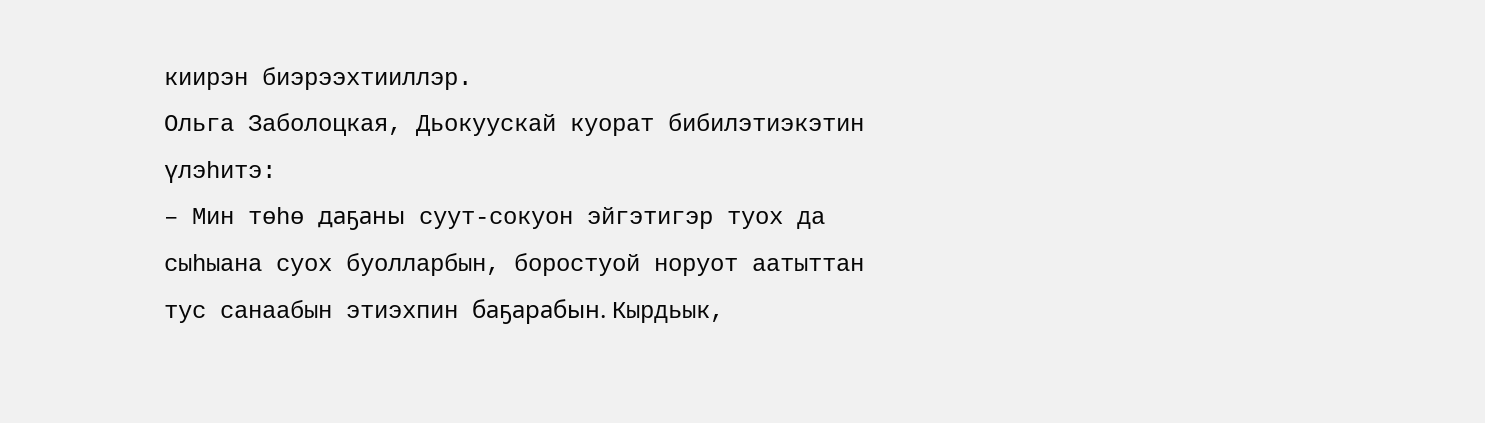киирэн биэрээхтииллэр.
Ольга Заболоцкая, Дьокуускай куорат бибилэтиэкэтин үлэһитэ:
– Мин төһө даҕаны суут-сокуон эйгэтигэр туох да сыһыана суох буолларбын, боростуой норуот аатыттан тус санаабын этиэхпин баҕарабын. Кырдьык,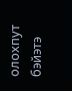олохпут бэйэтэ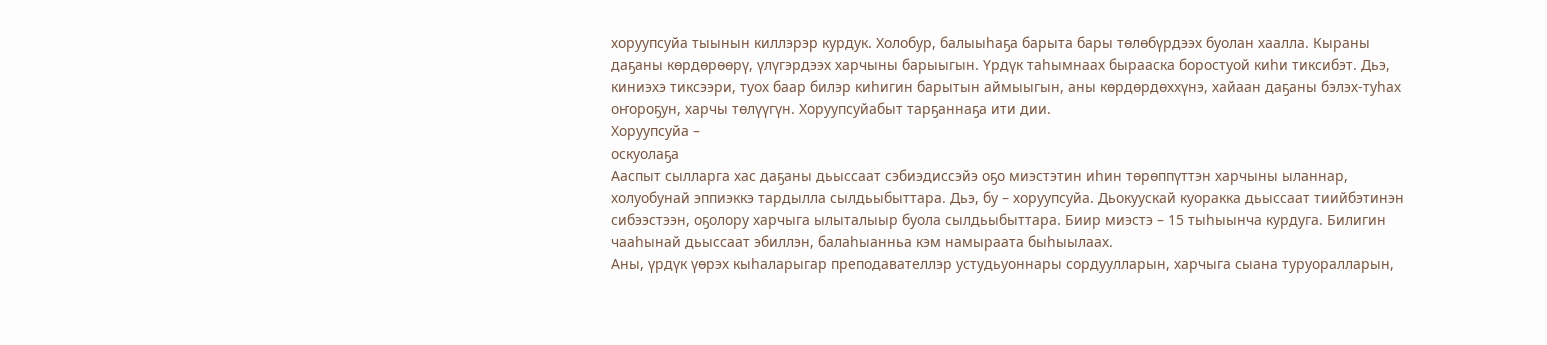хоруупсуйа тыынын киллэрэр курдук. Холобур, балыыһаҕа барыта бары төлөбүрдээх буолан хаалла. Кыраны даҕаны көрдөрөөрү, үлүгэрдээх харчыны барыыгын. Үрдүк таһымнаах бырааска боростуой киһи тиксибэт. Дьэ, киниэхэ тиксээри, туох баар билэр киһигин барытын аймыыгын, аны көрдөрдөххүнэ, хайаан даҕаны бэлэх-туһах оҥороҕун, харчы төлүүгүн. Хоруупсуйабыт тарҕаннаҕа ити дии.
Хоруупсуйа –
оскуолаҕа
Ааспыт сылларга хас даҕаны дьыссаат сэбиэдиссэйэ оҕо миэстэтин иһин төрөппүттэн харчыны ыланнар, холуобунай эппиэккэ тардылла сылдьыбыттара. Дьэ, бу – хоруупсуйа. Дьокуускай куоракка дьыссаат тиийбэтинэн сибээстээн, оҕолору харчыга ылыталыыр буола сылдьыбыттара. Биир миэстэ – 15 тыһыынча курдуга. Билигин чааһынай дьыссаат эбиллэн, балаһыанньа кэм намыраата быһыылаах.
Аны, үрдүк үөрэх кыһаларыгар преподавателлэр устудьуоннары сордуулларын, харчыга сыана туруоралларын,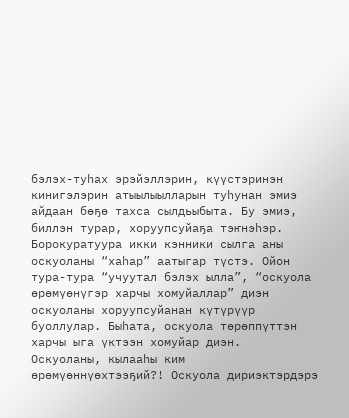бэлэх-туһах эрэйэллэрин, күүстэринэн кинигэлэрин атыылыылларын туһунан эмиэ айдаан бөҕө тахса сылдьыбыта. Бу эмиэ, биллэн турар, хоруупсуйаҕа тэҥнэһэр.
Борокуратуура икки кэнники сылга аны оскуоланы “хаһар” аатыгар түстэ. Ойон тура-тура “учуутал бэлэх ылла”, “оскуола өрөмүөнүгэр харчы хомуйаллар” диэн оскуоланы хоруупсуйанан күтүрүүр буоллулар. Быһата, оскуола төрөппүттэн харчы ыга үктээн хомуйар диэн.
Оскуоланы, кылааһы ким өрөмүөннүөхтээҕий?! Оскуола дириэктэрдэрэ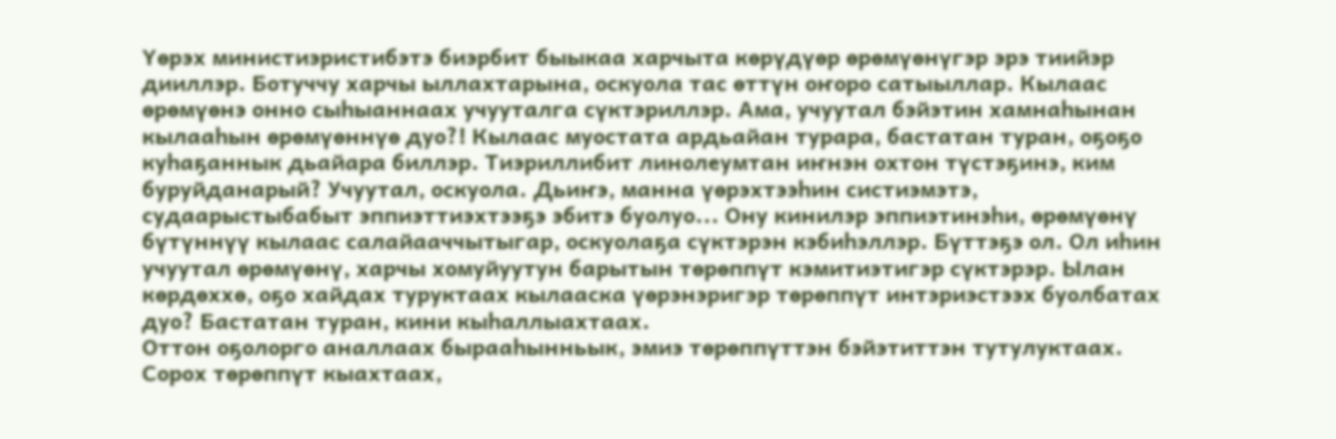Үөрэх министиэристибэтэ биэрбит быыкаа харчыта көрүдүөр өрөмүөнүгэр эрэ тиийэр дииллэр. Ботуччу харчы ыллахтарына, оскуола тас өттүн оҥоро сатыыллар. Кылаас өрөмүөнэ онно сыһыаннаах учууталга сүктэриллэр. Ама, учуутал бэйэтин хамнаһынан кылааһын өрөмүөннүө дуо?! Кылаас муостата ардьайан турара, бастатан туран, оҕоҕо куһаҕаннык дьайара биллэр. Тиэриллибит линолеумтан иҥнэн охтон түстэҕинэ, ким буруйданарый? Учуутал, оскуола. Дьиҥэ, манна үөрэхтээһин систиэмэтэ, судаарыстыбабыт эппиэттиэхтээҕэ эбитэ буолуо... Ону кинилэр эппиэтинэһи, өрөмүөнү бүтүннүү кылаас салайааччытыгар, оскуолаҕа сүктэрэн кэбиһэллэр. Бүттэҕэ ол. Ол иһин учуутал өрөмүөнү, харчы хомуйуутун барытын төрөппүт кэмитиэтигэр сүктэрэр. Ылан көрдөххө, оҕо хайдах туруктаах кылааска үөрэнэригэр төрөппүт интэриэстээх буолбатах дуо? Бастатан туран, кини кыһаллыахтаах.
Оттон оҕолорго аналлаах бырааһынньык, эмиэ төрөппүттэн бэйэтиттэн тутулуктаах. Сорох төрөппүт кыахтаах,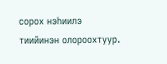сорох нэһиилэ тиийинэн олороохтуур.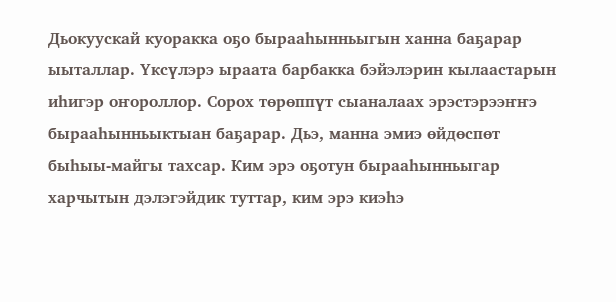Дьокуускай куоракка оҕо бырааһынньыгын ханна баҕарар ыыталлар. Үксүлэрэ ыраата барбакка бэйэлэрин кылаастарын иһигэр оҥороллор. Сорох төрөппүт сыаналаах эрэстэрээҥҥэ бырааһынньыктыан баҕарар. Дьэ, манна эмиэ өйдөспөт быһыы-майгы тахсар. Ким эрэ оҕотун бырааһынньыгар харчытын дэлэгэйдик туттар, ким эрэ киэһэ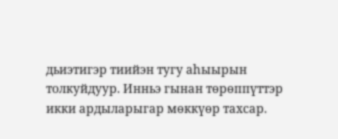дьиэтигэр тиийэн тугу аһыырын толкуйдуур. Инньэ гынан төрөппүттэр икки ардыларыгар мөккүөр тахсар.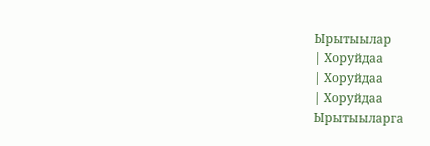Ырытыылар
| Хоруйдаа
| Хоруйдаа
| Хоруйдаа
Ырытыыларга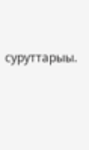суруттарыы.